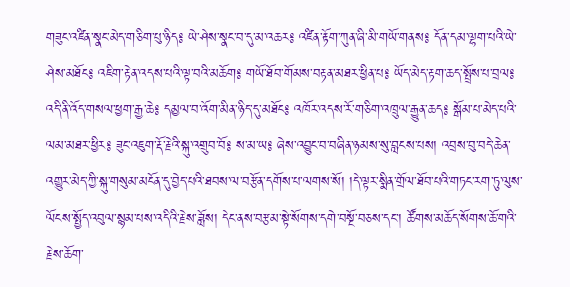གཟུང་འཛིན་སྣང་མེད་གཅིག་པུ་ཉིད༔ ཡེ་ཤེས་སྣང་བ་དུ་མ་འཆར༔ འཛིན་རྟོག་ཀུན་ཞི་མི་གཡོ་གནས༔ དོན་དམ་ལྷག་པའི་ཡེ་ཤེས་མཐོང༔ འཇིག་རྟེན་འདས་པའི་ལྟ་བའི་མཆོག༔ གཡོ་ཐོབ་གོམས་བརྟན་མཐར་ཕྱིན་པ༔ ཡོད་མེད་རྟག་ཆད་སྤྲོས་པ་བྲལ༔ འདི་ནི་འོད་གསལ་ཕྱག་རྒྱ་ཆེ༔ དམྱལ་བ་འོག་མིན་ཉིད་དུ་མཐོང༔ འཁོར་འདས་རོ་གཅིག་འཁྲུལ་རྒྱུན་ཆད༔ སྒོམ་པ་མེད་པའི་ལམ་མཐར་ཕྱིར༔ ཟུང་འཇུག་རྡོ་རྗེའི་སྐུ་འགྲུབ་བོ༔ ས་མ་ཡ༔ ཞེས་འབྱུང་བ་བཞིན་ཉམས་སུ་བླངས་པས། འབྲས་བུ་བདེ་ཆེན་འགྱུར་མེད་ཀྱི་སྐུ་གསུམ་མངོན་དུ་བྱེད་པའི་ཐབས་ལ་བརྩོན་དགོས་པ་ལགས་སོ། །དེ་ལྟར་སྨིན་གྲོལ་ཐོབ་པའི་གཏང་རག་ཏུ་ལུས་ལོངས་སྤྱོད་འབུལ་སྙམ་པས་འདིའི་རྗེས་ཟློས། དེང་ནས་བརྩམ་སྟེ་སོགས་དགེ་བསྔོ་བཅས་དང་། ཚོགས་མཆོད་སོགས་ཆོ་གའི་རྗེས་ཆོག་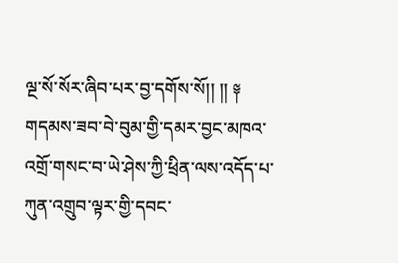ལྔ་སོ་སོར་ཞིབ་པར་བྱ་དགོས་སོ།། །། ༈ གདམས་ཟབ་བེ་བུམ་གྱི་དམར་བྱང་མཁའ་འགྲོ་གསང་བ་ཡེ་ཤེས་ཀྱི་ཕྲིན་ལས་འདོད་པ་ཀུན་འགྲུབ་ལྟར་གྱི་དབང་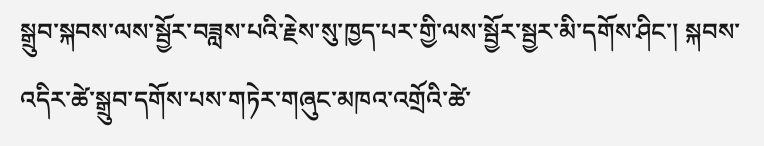སྒྲུབ་སྐབས་ལས་སྦྱོར་བཟླས་པའི་རྗེས་སུ་ཁྱད་པར་གྱི་ལས་སྦྱོར་སྦྱར་མི་དགོས་ཤིང་། སྐབས་འདིར་ཚེ་སྒྲུབ་དགོས་པས་གཏེར་གཞུང་མཁའ་འགྲོའི་ཚེ་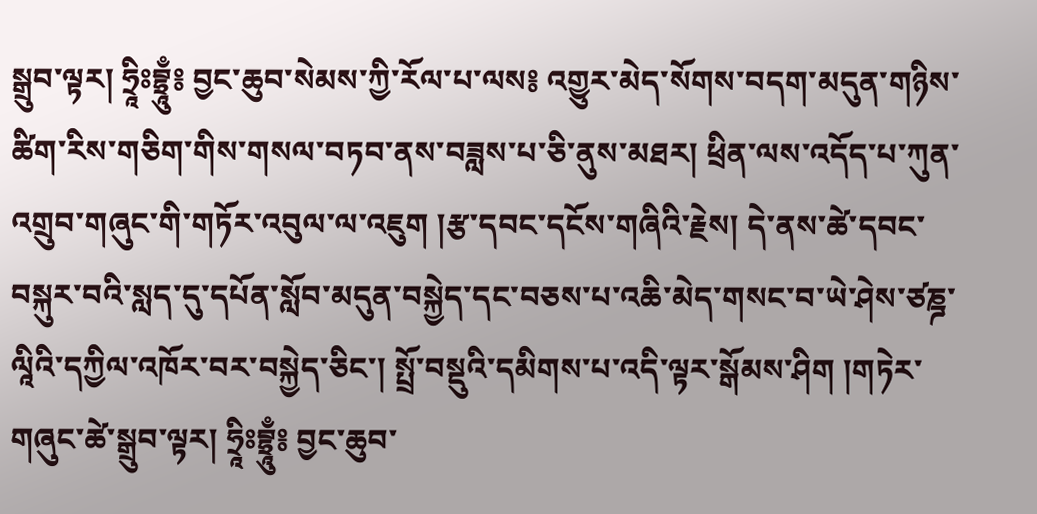སྒྲུབ་ལྟར། ཧྲཱིཿབྷྲཱུྃ༔ བྱང་ཆུབ་སེམས་ཀྱི་རོལ་པ་ལས༔ འགྱུར་མེད་སོགས་བདག་མདུན་གཉིས་ཚིག་རིས་གཅིག་གིས་གསལ་བཏབ་ནས་བཟླས་པ་ཅི་ནུས་མཐར། ཕྲིན་ལས་འདོད་པ་ཀུན་འགྲུབ་གཞུང་གི་གཏོར་འབུལ་ལ་འཇུག །རྩ་དབང་དངོས་གཞིའི་རྗེས། དེ་ནས་ཚེ་དབང་བསྐུར་བའི་སླད་དུ་དཔོན་སློབ་མདུན་བསྐྱེད་དང་བཅས་པ་འཆི་མེད་གསང་བ་ཡེ་ཤེས་ཙཎྜ་ལཱིའི་དཀྱིལ་འཁོར་བར་བསྐྱེད་ཅིང་། སྤྲོ་བསྡུའི་དམིགས་པ་འདི་ལྟར་སྒོམས་ཤིག །གཏེར་གཞུང་ཚེ་སྒྲུབ་ལྟར། ཧྲཱིཿབྷྲཱུྃ༔ བྱང་ཆུབ་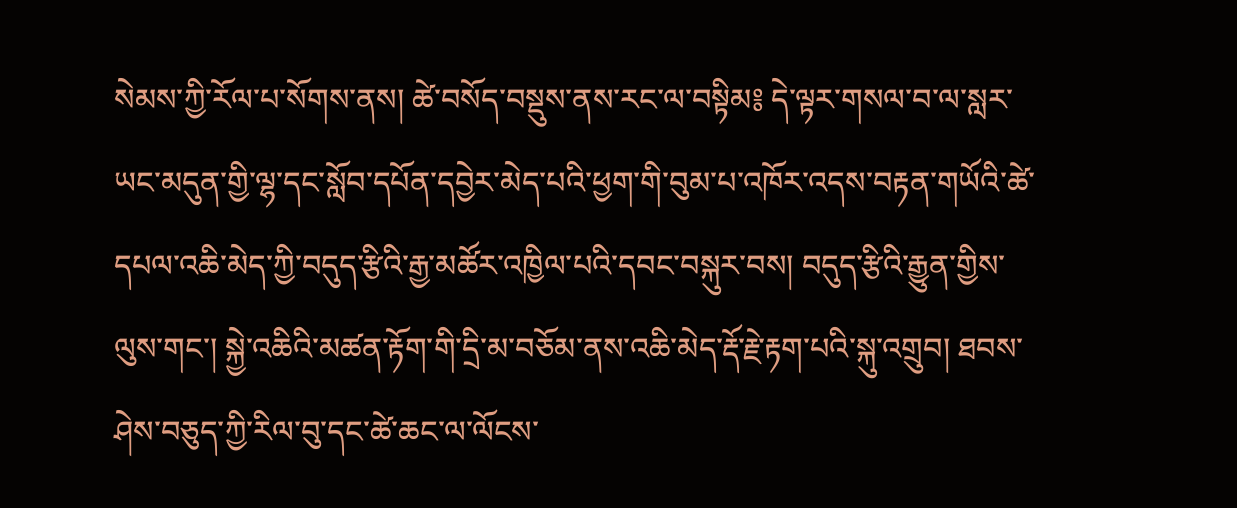སེམས་ཀྱི་རོལ་པ་སོགས་ནས། ཚེ་བསོད་བསྡུས་ནས་རང་ལ་བསྟིམ༔ དེ་ལྟར་གསལ་བ་ལ་སླར་ཡང་མདུན་གྱི་ལྷ་དང་སློབ་དཔོན་དབྱེར་མེད་པའི་ཕྱག་གི་བུམ་པ་འཁོར་འདས་བརྟན་གཡོའི་ཚེ་དཔལ་འཆི་མེད་ཀྱི་བདུད་རྩིའི་རྒྱ་མཚོར་འཁྱིལ་པའི་དབང་བསྐུར་བས། བདུད་རྩིའི་རྒྱུན་གྱིས་ལུས་གང་། སྐྱེ་འཆིའི་མཚན་རྟོག་གི་དྲི་མ་བཅོམ་ནས་འཆི་མེད་རྡོ་རྗེ་རྟག་པའི་སྐུ་འགྲུབ། ཐབས་ཤེས་བཅུད་ཀྱི་རིལ་བུ་དང་ཚེ་ཆང་ལ་ལོངས་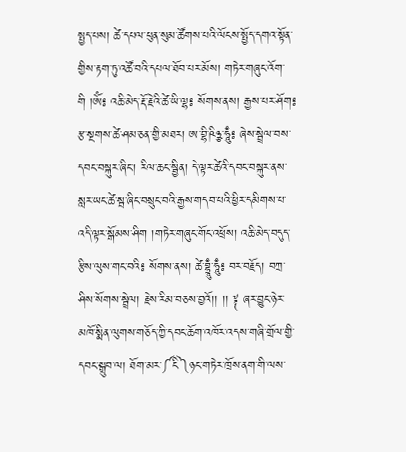སྤྱད་པས། ཚེ་དཔལ་ཕུན་སུམ་ཚོགས་པའི་ལོངས་སྤྱོད་དགའ་སྟོན་གྱིས་རྟག་ཏུ་འཚོ་བའི་དཔལ་ཐོབ་པར་མོས། གཏེར་གཞུང་འོག་གི །ཨོཾ༔ འཆི་མེད་རྡོ་རྗེའི་ཚེ་ཡི་ལྷ༔ སོགས་ནས། རྒྱས་པར་ཤོག༔ རྩ་སྔགས་ཚེ་ཤམ་ཅན་གྱི་མཐར། ཨ་བྷི་ཥིཉྩ་ཧཱུྃ༔ ཞེས་སྦྲེལ་བས་དབང་བསྐུར་ཞིང་། རིལ་ཆང་སྦྱིན། དེ་ལྟར་ཚེའི་དབང་བསྐུར་ནས་སླར་ཡང་ཚེ་སྦ་ཞིང་བསྲུང་བའི་རྒྱས་གདབ་པའི་ཕྱིར་དམིགས་པ་འདི་ལྟར་སྒོམས་ཤིག །གཏེར་གཞུང་གོང་འཕྲོས། འཆི་མེད་བདུད་རྩིས་ལུས་གང་བའི༔ སོགས་ནས། ཚེ་བྷྲཱུྃ་ཧཱུྃ༔ བར་བརྗོད། བཀྲ་ཤིས་སོགས་སྦྲེལ། རྗེས་རིམ་བཅས་བྱའོ།། །། ༈ ཞར་བྱུང་ཉེར་མཁོ་སྨིན་ལུགས་གཅོད་ཀྱི་དབང་ཆོག་འཁོར་འདས་གཞི་གྲོལ་གྱི་དབང་སྒྲུབ་ལ། ཐོག་མར་༼ངི༽ཉང་གཏེར་ཁྲོས་ནག་གི་ལས་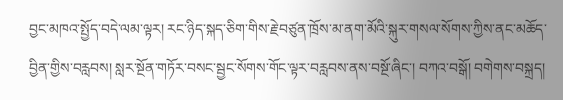བྱང་མཁའ་སྤྱོད་བདེ་ལམ་ལྟར། རང་ཉིད་སྐད་ཅིག་གིས་རྗེ་བཙུན་ཁྲོས་མ་ནག་མོའི་སྐུར་གསལ་སོགས་ཀྱིས་ནང་མཆོད་བྱིན་གྱིས་བརླབས། སླར་སྔོན་གཏོར་བསང་སྦྱང་སོགས་གོང་ལྟར་བརླབས་ནས་བསྔོ་ཞིང་། བཀའ་བསྒོ། བགེགས་བསྐྲད།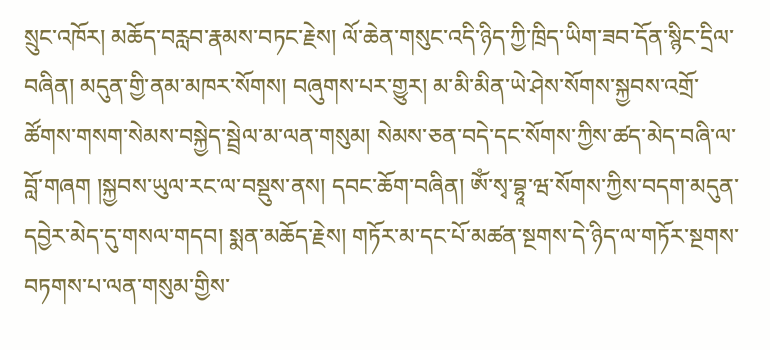སྲུང་འཁོར། མཆོད་བརླབ་རྣམས་བཏང་རྗེས། ལོ་ཆེན་གསུང་འདི་ཉིད་ཀྱི་ཁྲིད་ཡིག་ཟབ་དོན་སྙིང་དྲིལ་བཞིན། མདུན་གྱི་ནམ་མཁར་སོགས། བཞུགས་པར་གྱུར། མ་མི་མིན་ཡེ་ཤེས་སོགས་སྐྱབས་འགྲོ་ཚོགས་གསག་སེམས་བསྐྱེད་སྦྲེལ་མ་ལན་གསུམ། སེམས་ཅན་བདེ་དང་སོགས་ཀྱིས་ཚད་མེད་བཞི་ལ་བློ་གཞག །སྐྱབས་ཡུལ་རང་ལ་བསྡུས་ནས། དབང་ཆོག་བཞིན། ཨོཾ་སྭ་བྷཱ་ཝ་སོགས་ཀྱིས་བདག་མདུན་དབྱེར་མེད་དུ་གསལ་གདབ། སྨན་མཆོད་རྗེས། གཏོར་མ་དང་པོ་མཚན་སྔགས་དེ་ཉིད་ལ་གཏོར་སྔགས་བཏགས་པ་ལན་གསུམ་གྱིས་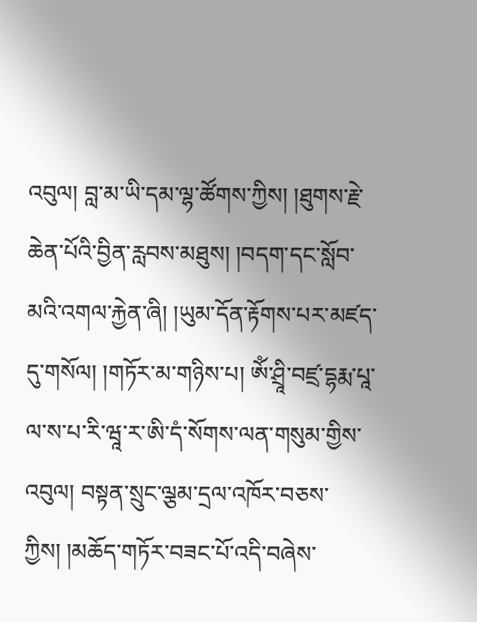འབུལ། བླ་མ་ཡི་དམ་ལྷ་ཚོགས་ཀྱིས། །ཐུགས་རྗེ་ཆེན་པོའི་བྱིན་རླབས་མཐུས། །བདག་དང་སློབ་མའི་འགལ་རྐྱེན་ཞི། །ཡུམ་དོན་རྟོགས་པར་མཛད་དུ་གསོལ། །གཏོར་མ་གཉིས་པ། ཨོཾ་ཤྲཱི་བཛྲ་དྷརྨ་པཱ་ལ་ས་པ་རི་ཝཱ་ར་ཨི་དཾ་སོགས་ལན་གསུམ་གྱིས་འབུལ། བསྟན་སྲུང་ལྕམ་དྲལ་འཁོར་བཅས་ཀྱིས། །མཆོད་གཏོར་བཟང་པོ་འདི་བཞེས་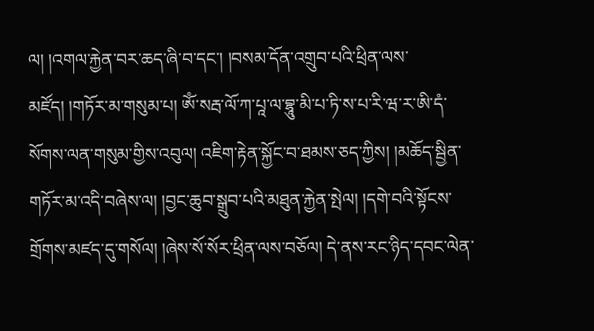ལ། །འགལ་རྐྱེན་བར་ཆད་ཞི་བ་དང་། །བསམ་དོན་འགྲུབ་པའི་ཕྲིན་ལས་མཛོད། །གཏོར་མ་གསུམ་པ། ཨོཾ་སརྦ་ལོ་ཀ་པཱ་ལ་བྷཱུ་མི་པ་ཏི་ས་པ་རི་ཝ་ར་ཨི་དཾ་སོགས་ལན་གསུམ་གྱིས་འབུལ། འཇིག་རྟེན་སྐྱོང་བ་ཐམས་ཅད་ཀྱིས། །མཆོད་སྦྱིན་གཏོར་མ་འདི་བཞེས་ལ། །བྱང་ཆུབ་སྒྲུབ་པའི་མཐུན་རྐྱེན་སྤེལ། །དགེ་བའི་སྟོངས་གྲོགས་མཛད་དུ་གསོལ། །ཞེས་སོ་སོར་ཕྲིན་ལས་བཅོལ། དེ་ནས་རང་ཉིད་དབང་ལེན་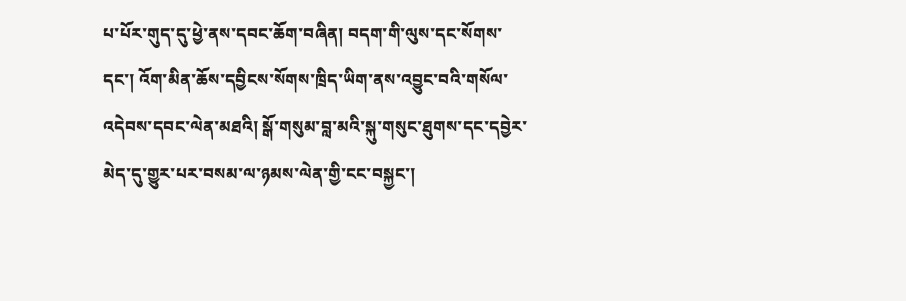པ་པོར་གུད་དུ་ཕྱེ་ནས་དབང་ཆོག་བཞིན། བདག་གི་ལུས་དང་སོགས་དང་། འོག་མིན་ཆོས་དབྱིངས་སོགས་ཁྲིད་ཡིག་ནས་འབྱུང་བའི་གསོལ་འདེབས་དབང་ལེན་མཐའི། སྒོ་གསུམ་བླ་མའི་སྐུ་གསུང་ཐུགས་དང་དབྱེར་མེད་དུ་གྱུར་པར་བསམ་ལ་ཉམས་ལེན་གྱི་ངང་བསྐྱང་།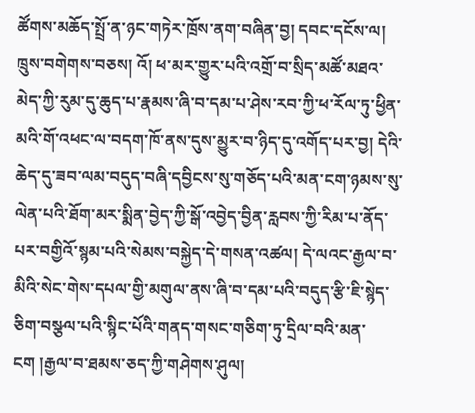ཚོགས་མཆོད་སྤྲོ་ན་ཉང་གཏེར་ཁྲོས་ནག་བཞིན་བྱ། དབང་དངོས་ལ། ཁྲུས་བགེགས་བཅས། འོ། ཕ་མར་གྱུར་པའི་འགྲོ་བ་སྲིད་མཚོ་མཐའ་མེད་ཀྱི་རུམ་དུ་ཆུད་པ་རྣམས་ཞི་བ་དམ་པ་ཤེས་རབ་ཀྱི་ཕ་རོལ་ཏུ་ཕྱིན་མའི་གོ་འཕང་ལ་བདག་ཁོ་ནས་དུས་མྱུར་བ་ཉིད་དུ་འགོད་པར་བྱ། དེའི་ཆེད་དུ་ཟབ་ལམ་བདུད་བཞི་དབྱིངས་སུ་གཅོད་པའི་མན་ངག་ཉམས་སུ་ལེན་པའི་ཐོག་མར་སྨིན་བྱེད་ཀྱི་སྒོ་འབྱེད་བྱིན་རླབས་ཀྱི་རིམ་པ་ནོད་པར་བགྱིའོ་སྙམ་པའི་སེམས་བསྐྱེད་དེ་གསན་འཚལ། དེ་ལའང་རྒྱལ་བ་མིའི་སེང་གེས་དཔལ་གྱི་མགུལ་ནས་ཞི་བ་དམ་པའི་བདུད་རྩི་ཇི་སྙེད་ཅིག་བསྩལ་པའི་སྙིང་པོའི་གནད་གསང་གཅིག་ཏུ་དྲིལ་བའི་མན་ངག །རྒྱལ་བ་ཐམས་ཅད་ཀྱི་གཤེགས་ཤུལ།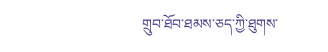གྲུབ་ཐོབ་ཐམས་ཅད་ཀྱི་ཐུགས་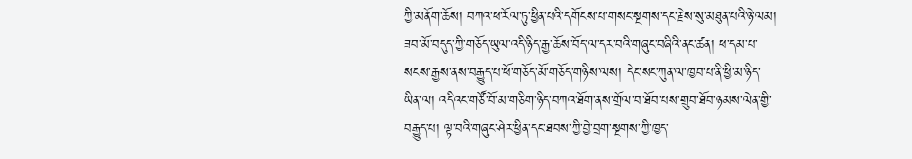ཀྱི་མནོག་ཆོས། བཀའ་ཕ་རོལ་ཏུ་ཕྱིན་པའི་དགོངས་པ་གསང་སྔགས་དང་རྗེས་སུ་མཐུན་པའི་ཉེ་ལམ། ཟབ་མོ་བདུད་ཀྱི་གཅོད་ཡུལ་འདི་ཉིད་རྒྱ་ཆོས་བོད་ལ་དར་བའི་གཞུང་བཞིའི་ནང་ཚན། ཕ་དམ་པ་སངས་རྒྱས་ནས་བརྒྱུད་པ་ཕོ་གཅོད་མོ་གཅོད་གཉིས་ལས། དེང་སང་ཀུན་ལ་ཁྱབ་པ་ནི་ཕྱི་མ་ཉིད་ཡིན་ལ། འདིའང་གཙོ་བོ་མ་གཅིག་ཉིད་བཀའ་ཐོག་ནས་གྲོལ་བ་ཐོབ་པས་གྲུབ་ཐོབ་ཉམས་ལེན་གྱི་བརྒྱུད་པ། ལྟ་བའི་གཞུང་ཤེར་ཕྱིན་དང་ཐབས་ཀྱི་བྱེ་བྲག་སྔགས་ཀྱི་ཁྱད་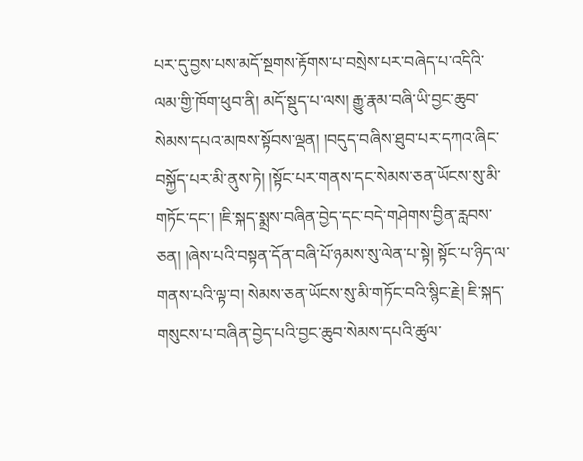པར་དུ་བྱས་པས་མདོ་སྔགས་རྟོགས་པ་བསྲེས་པར་བཞེད་པ་འདིའི་ལམ་གྱི་ཁོག་ཕུབ་ནི། མདོ་སྡུད་པ་ལས། རྒྱུ་རྣམ་བཞི་ཡི་བྱང་ཆུབ་སེམས་དཔའ་མཁས་སྟོབས་ལྡན། །བདུད་བཞིས་ཐུབ་པར་དཀའ་ཞིང་བསྐྱོད་པར་མི་ནུས་ཏེ། །སྟོང་པར་གནས་དང་སེམས་ཅན་ཡོངས་སུ་མི་གཏོང་དང་། །ཇི་སྐད་སྨྲས་བཞིན་བྱེད་དང་བདེ་གཤེགས་བྱིན་རླབས་ཅན། །ཞེས་པའི་བསྟན་དོན་བཞི་པོ་ཉམས་སུ་ལེན་པ་སྟེ། སྟོང་པ་ཉིད་ལ་གནས་པའི་ལྟ་བ། སེམས་ཅན་ཡོངས་སུ་མི་གཏོང་བའི་སྙིང་རྗེ། ཇི་སྐད་གསུངས་པ་བཞིན་བྱེད་པའི་བྱང་ཆུབ་སེམས་དཔའི་ཚུལ་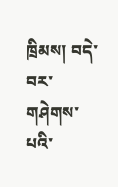ཁྲིམས། བདེ་བར་གཤེགས་པའི་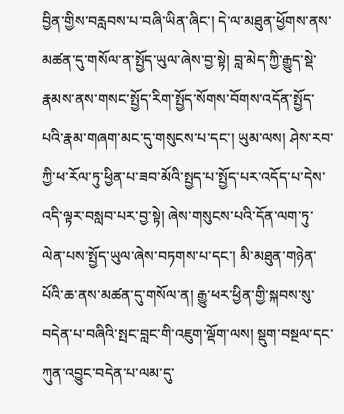བྱིན་གྱིས་བརླབས་པ་བཞི་ཡིན་ཞིང་། དེ་ལ་མཐུན་ཕྱོགས་ནས་མཚན་དུ་གསོལ་ན་སྤྱོད་ཡུལ་ཞེས་བྱ་སྟེ། བླ་མེད་ཀྱི་རྒྱུད་སྡེ་རྣམས་ནས་གསང་སྤྱོད་རིག་སྤྱོད་སོགས་བོགས་འདོན་སྤྱོད་པའི་རྣམ་གཞག་མང་དུ་གསུངས་པ་དང་། ཡུམ་ལས། ཤེས་རབ་ཀྱི་ཕ་རོལ་ཏུ་ཕྱིན་པ་ཟབ་མོའི་སྤྱད་པ་སྤྱོད་པར་འདོད་པ་དེས་འདི་ལྟར་བསླབ་པར་བྱ་སྟེ། ཞེས་གསུངས་པའི་དོན་ལག་ཏུ་ལེན་པས་སྤྱོད་ཡུལ་ཞེས་བཏགས་པ་དང་། མི་མཐུན་གཉེན་པོའི་ཆ་ནས་མཚན་དུ་གསོལ་ན། རྒྱུ་ཕར་ཕྱིན་གྱི་སྐབས་སུ་བདེན་པ་བཞིའི་སྤང་བླང་གི་འཇུག་ལྡོག་ལས། སྡུག་བསྔལ་དང་ཀུན་འབྱུང་བདེན་པ་ལམ་དུ་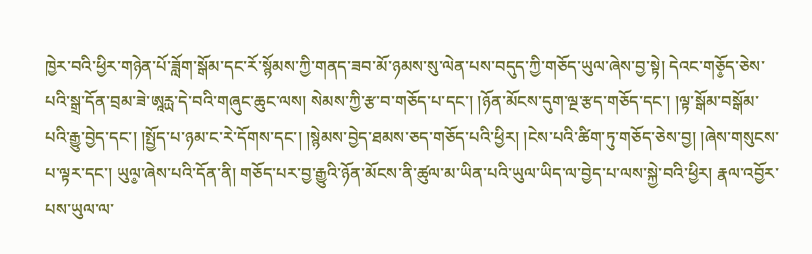ཁྱེར་བའི་ཕྱིར་གཉེན་པོ་ཟློག་སྒོམ་དང་རོ་སྙོམས་ཀྱི་གནད་ཟབ་མོ་ཉམས་སུ་ལེན་པས་བདུད་ཀྱི་གཅོད་ཡུལ་ཞེས་བྱ་སྟེ། དེའང་གཅོ༵ད་ཅེས་པའི་སྒྲ་དོན་བྲམ་ཟེ་ཨཱརྻ་དེ་བའི་གཞུང་ཆུང་ལས། སེམས་ཀྱི་རྩ་བ་གཅོད་པ་དང་། །ཉོན་མོངས་དུག་ལྔ་རྩད་གཅོད་དང་། །ལྟ་སྒོམ་བསྒོམ་པའི་རྒྱུ་བྱེད་དང་། །སྤྱོད་པ་ཉམ་ང་རེ་དོགས་དང་། །སྙེམས་བྱེད་ཐམས་ཅད་གཅོད་པའི་ཕྱིར། །ངེས་པའི་ཚིག་ཏུ་གཅོད་ཅེས་བྱ། །ཞེས་གསུངས་པ་ལྟར་དང་། ཡུལ༵་ཞེས་པའི་དོན་ནི། གཅོད་པར་བྱ་རྒྱུའི་ཉོན་མོངས་ནི་ཚུལ་མ་ཡིན་པའི་ཡུལ་ཡིད་ལ་བྱེད་པ་ལས་སྐྱེ་བའི་ཕྱིར། རྣལ་འབྱོར་པས་ཡུལ་ལ་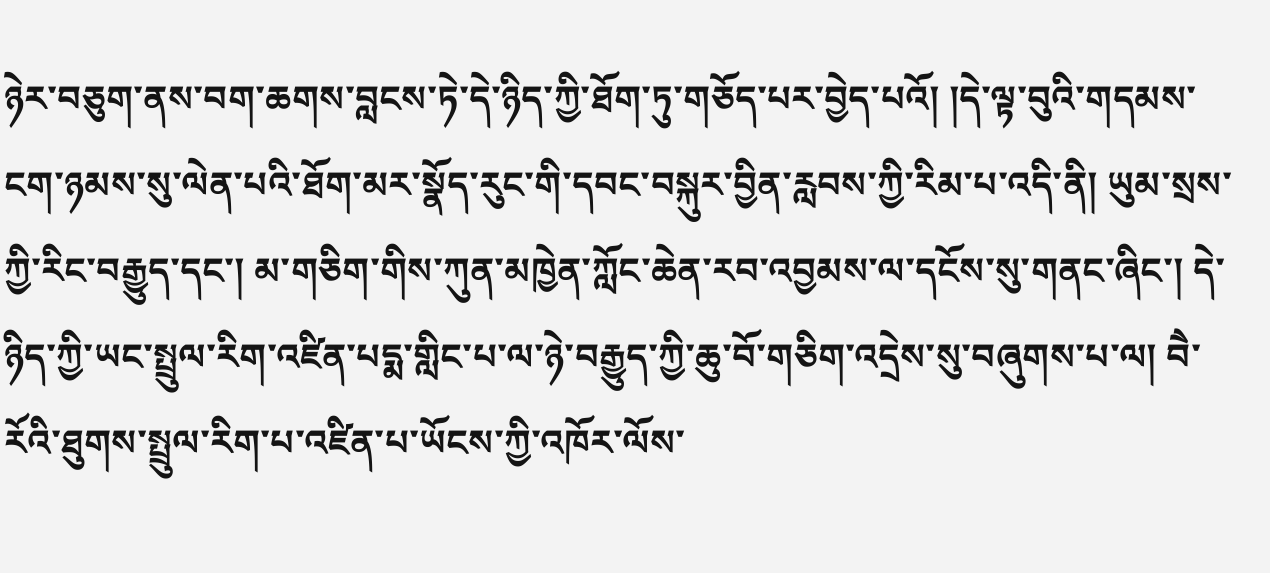ཉེར་བཅུག་ནས་བག་ཆགས་བླངས་ཏེ་དེ་ཉིད་ཀྱི་ཐོག་ཏུ་གཅོད་པར་བྱེད་པའོ། །དེ་ལྟ་བུའི་གདམས་ངག་ཉམས་སུ་ལེན་པའི་ཐོག་མར་སྣོད་རུང་གི་དབང་བསྐུར་བྱིན་རླབས་ཀྱི་རིམ་པ་འདི་ནི། ཡུམ་སྲས་ཀྱི་རིང་བརྒྱུད་དང་། མ་གཅིག་གིས་ཀུན་མཁྱེན་ཀློང་ཆེན་རབ་འབྱམས་ལ་དངོས་སུ་གནང་ཞིང་། དེ་ཉིད་ཀྱི་ཡང་སྤྲུལ་རིག་འཛིན་པདྨ་གླིང་པ་ལ་ཉེ་བརྒྱུད་ཀྱི་ཆུ་བོ་གཅིག་འདྲེས་སུ་བཞུགས་པ་ལ། བཻ་རོའི་ཐུགས་སྤྲུལ་རིག་པ་འཛིན་པ་ཡོངས་ཀྱི་འཁོར་ལོས་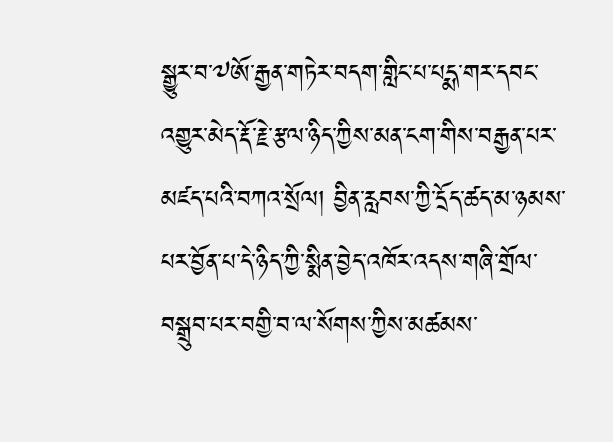སྒྱུར་བ་༧ཨོ་རྒྱན་གཏེར་བདག་གླིང་པ་པདྨ་གར་དབང་འགྱུར་མེད་རྡོ་རྗེ་རྩལ་ཉིད་ཀྱིས་མན་ངག་གིས་བརྒྱན་པར་མཛད་པའི་བཀའ་སྲོལ། བྱིན་རླབས་ཀྱི་དྲོད་ཚད་མ་ཉམས་པར་བྱོན་པ་དེ་ཉིད་ཀྱི་སྨིན་བྱེད་འཁོར་འདས་གཞི་གྲོལ་བསྒྲུབ་པར་བགྱི་བ་ལ་སོགས་ཀྱིས་མཚམས་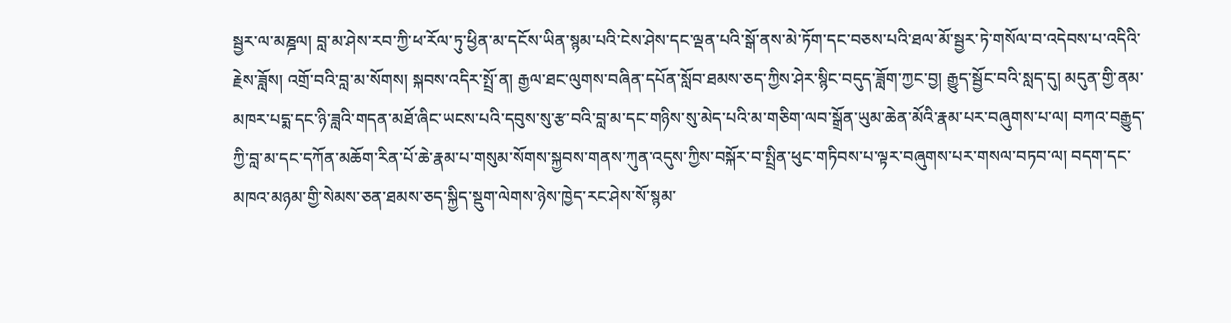སྦྱར་ལ་མཎྜལ། བླ་མ་ཤེས་རབ་ཀྱི་ཕ་རོལ་ཏུ་ཕྱིན་མ་དངོས་ཡིན་སྙམ་པའི་ངེས་ཤེས་དང་ལྡན་པའི་སྒོ་ནས་མེ་ཏོག་དང་བཅས་པའི་ཐལ་མོ་སྦྱར་ཏེ་གསོལ་བ་འདེབས་པ་འདིའི་རྗེས་ཟློས། འགྲོ་བའི་བླ་མ་སོགས། སྐབས་འདིར་སྤྲོ་ན། རྒྱལ་ཐང་ལུགས་བཞིན་དཔོན་སློབ་ཐམས་ཅད་ཀྱིས་ཤེར་སྙིང་བདུད་ཟློག་ཀྱང་བྱ། རྒྱུད་སྦྱོང་བའི་སླད་དུ། མདུན་གྱི་ནམ་མཁར་པདྨ་དང་ཉི་ཟླའི་གདན་མཐོ་ཞིང་ཡངས་པའི་དབུས་སུ་རྩ་བའི་བླ་མ་དང་གཉིས་སུ་མེད་པའི་མ་གཅིག་ལབ་སྒྲོན་ཡུམ་ཆེན་མོའི་རྣམ་པར་བཞུགས་པ་ལ། བཀའ་བརྒྱུད་ཀྱི་བླ་མ་དང་དཀོན་མཆོག་རིན་པོ་ཆེ་རྣམ་པ་གསུམ་སོགས་སྐྱབས་གནས་ཀུན་འདུས་ཀྱིས་བསྐོར་བ་སྤྲིན་ཕུང་གཏིབས་པ་ལྟར་བཞུགས་པར་གསལ་བཏབ་ལ། བདག་དང་མཁའ་མཉམ་གྱི་སེམས་ཅན་ཐམས་ཅད་སྐྱིད་སྡུག་ལེགས་ཉེས་ཁྱེད་རང་ཤེས་སོ་སྙམ་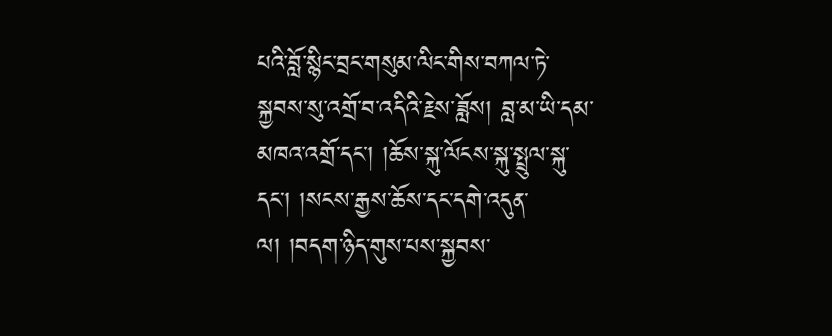པའི་བློ་སྙིང་བྲང་གསུམ་ལིང་གིས་བཀལ་ཏེ་སྐྱབས་སུ་འགྲོ་བ་འདིའི་རྗེས་ཟློས། བླ་མ་ཡི་དམ་མཁའ་འགྲོ་དང་། །ཆོས་སྐུ་ལོངས་སྐུ་སྤྲུལ་སྐུ་དང་། །སངས་རྒྱས་ཆོས་དང་དགེ་འདུན་ལ། །བདག་ཉིད་གུས་པས་སྐྱབས་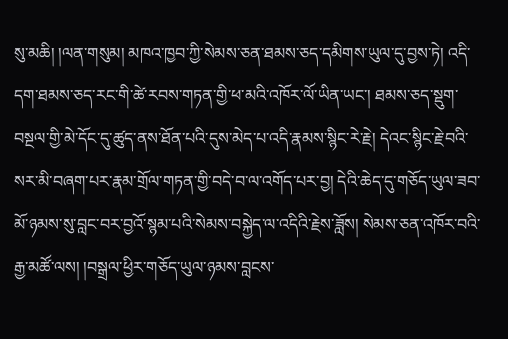སུ་མཆི། །ལན་གསུམ། མཁའ་ཁྱབ་ཀྱི་སེམས་ཅན་ཐམས་ཅད་དམིགས་ཡུལ་དུ་བྱས་ཏེ། འདི་དག་ཐམས་ཅད་རང་གི་ཚེ་རབས་གཏན་གྱི་ཕ་མའི་འཁོར་ལོ་ཡིན་ཡང་། ཐམས་ཅད་སྡུག་བསྔལ་གྱི་མེ་དོང་དུ་ཚུད་ནས་ཐོན་པའི་དུས་མེད་པ་འདི་རྣམས་སྙིང་རེ་རྗེ། དེའང་སྙིང་རྗེ་བའི་སར་མི་བཞག་པར་རྣམ་གྲོལ་གཏན་གྱི་བདེ་བ་ལ་འགོད་པར་བྱ། དེའི་ཆེད་དུ་གཅོད་ཡུལ་ཟབ་མོ་ཉམས་སུ་བླང་བར་བྱའོ་སྙམ་པའི་སེམས་བསྐྱེད་ལ་འདིའི་རྗེས་ཟློས། སེམས་ཅན་འཁོར་བའི་རྒྱ་མཚོ་ལས། །བསྒྲལ་ཕྱིར་གཅོད་ཡུལ་ཉམས་བླངས་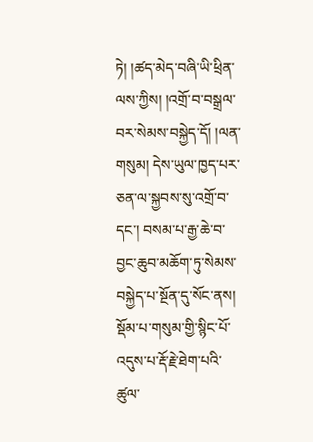ཏེ། །ཚད་མེད་བཞི་ཡི་ཕྲིན་ལས་ཀྱིས། །འགྲོ་བ་བསྒྲལ་བར་སེམས་བསྐྱེད་དོ། །ལན་གསུམ། དེས་ཡུལ་ཁྱད་པར་ཅན་ལ་སྐྱབས་སུ་འགྲོ་བ་དང་། བསམ་པ་རྒྱ་ཆེ་བ་བྱང་ཆུབ་མཆོག་ཏུ་སེམས་བསྐྱེད་པ་སྔོན་དུ་སོང་ནས། སྡོམ་པ་གསུམ་གྱི་སྙིང་པོ་འདུས་པ་རྡོ་རྗེ་ཐེག་པའི་ཚུལ་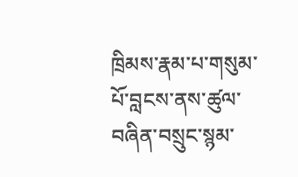ཁྲིམས་རྣམ་པ་གསུམ་པོ་བླངས་ནས་ཚུལ་བཞིན་བསྲུང་སྙམ་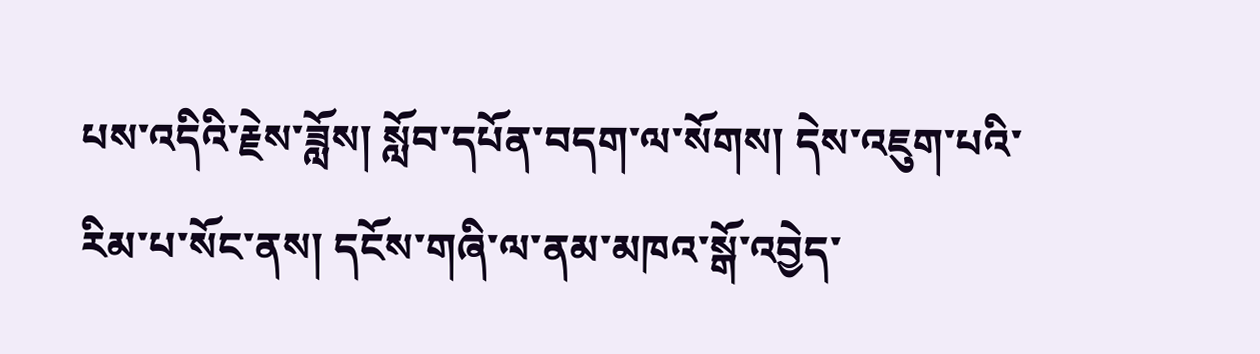པས་འདིའི་རྗེས་ཟློས། སློབ་དཔོན་བདག་ལ་སོགས། དེས་འཇུག་པའི་རིམ་པ་སོང་ནས། དངོས་གཞི་ལ་ནམ་མཁའ་སྒོ་འབྱེད་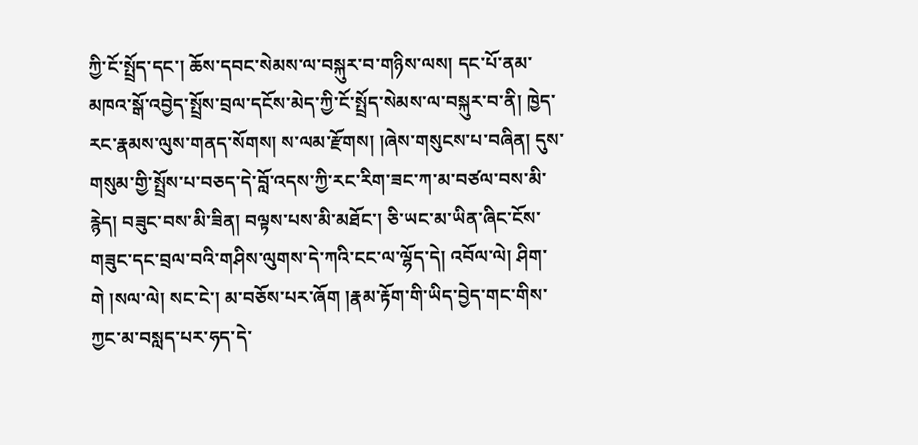ཀྱི་ངོ་སྤྲོད་དང་། ཆོས་དབང་སེམས་ལ་བསྐུར་བ་གཉིས་ལས། དང་པོ་ནམ་མཁའ་སྒོ་འབྱེད་སྤྲོས་བྲལ་དངོས་མེད་ཀྱི་ངོ་སྤྲོད་སེམས་ལ་བསྐུར་བ་ནི། ཁྱེད་རང་རྣམས་ལུས་གནད་སོགས། ས་ལམ་རྫོགས། །ཞེས་གསུངས་པ་བཞིན། དུས་གསུམ་གྱི་སྤྲོས་པ་བཅད་དེ་བློ་འདས་ཀྱི་རང་རིག་ཟང་ཀ་མ་བཙལ་བས་མི་རྙེད། བཟུང་བས་མི་ཟིན། བལྟས་པས་མི་མཐོང་། ཅི་ཡང་མ་ཡིན་ཞིང་ངོས་གཟུང་དང་བྲལ་བའི་གཤིས་ལུགས་དེ་ཀའི་ངང་ལ་ལྷོད་དེ། འབོལ་ལེ། ཤིག་གེ །སལ་ལེ། སང་ངེ་། མ་བཅོས་པར་ཞོག །རྣམ་རྟོག་གི་ཡིད་བྱེད་གང་གིས་ཀྱང་མ་བསླད་པར་ཧད་དེ་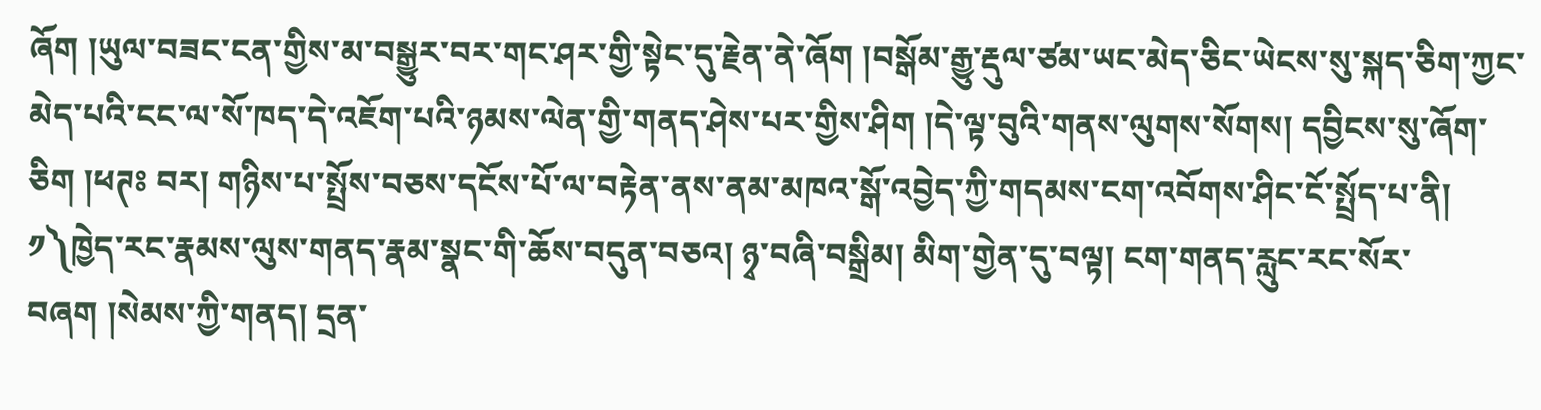ཞོག །ཡུལ་བཟང་ངན་གྱིས་མ་བསྒྱུར་བར་གང་ཤར་གྱི་སྟེང་དུ་རྗེན་ནེ་ཞོག །བསྒོམ་རྒྱུ་རྡུལ་ཙམ་ཡང་མེད་ཅིང་ཡེངས་སུ་སྐད་ཅིག་ཀྱང་མེད་པའི་ངང་ལ་སོ་ཁད་དེ་འཇོག་པའི་ཉམས་ལེན་གྱི་གནད་ཤེས་པར་གྱིས་ཤིག །དེ་ལྟ་བུའི་གནས་ལུགས་སོགས། དབྱིངས་སུ་ཞོག་ཅིག །ཕཊཿ བར། གཉིས་པ་སྤྲོས་བཅས་དངོས་པོ་ལ་བརྟེན་ནས་ནམ་མཁའ་སྒོ་འབྱེད་ཀྱི་གདམས་ངག་འབོགས་ཤིང་ངོ་སྤྲོད་པ་ནི། ༡༽ཁྱེད་རང་རྣམས་ལུས་གནད་རྣམ་སྣང་གི་ཆོས་བདུན་བཅའ། ཉྭ་བཞི་བསྒྲིམ། མིག་གྱེན་དུ་བལྟ། ངག་གནད་རླུང་རང་སོར་བཞག །སེམས་ཀྱི་གནད། དྲན་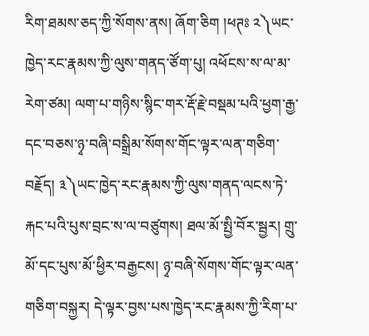རིག་ཐམས་ཅད་ཀྱི་སོགས་ནས། ཞོག་ཅིག །ཕཊཿ ༢༽ཡང་ཁྱེད་རང་རྣམས་ཀྱི་ལུས་གནད་ཙོག་པུ། འཕོངས་ས་ལ་མ་རེག་ཙམ། ལག་པ་གཉིས་སྙིང་གར་རྡོ་རྗེ་བསྡམ་པའི་ཕྱག་རྒྱ་དང་བཅས་ཉྭ་བཞི་བསྒྲིམ་སོགས་གོང་ལྟར་ལན་གཅིག་བརྗོད། ༣༽ཡང་ཁྱེད་རང་རྣམས་ཀྱི་ལུས་གནད་ལངས་ཏེ་རྐང་པའི་པུས་བྲང་ས་ལ་བཙུགས། ཐལ་མོ་སྤྱི་བོར་སྦྱར། གྲུ་མོ་དང་པུས་མོ་ཕྱིར་བརྒྱངས། ཉྭ་བཞི་སོགས་གོང་ལྟར་ལན་གཅིག་བསྐྱར། དེ་ལྟར་བྱས་པས་ཁྱེད་རང་རྣམས་ཀྱི་རིག་པ་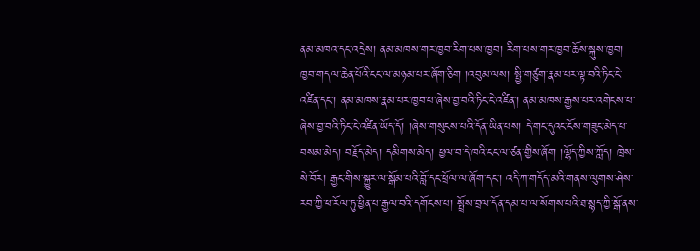ནམ་མཁའ་དང་འདྲེས། ནམ་མཁས་གར་ཁྱབ་རིག་པས་ཁྱབ། རིག་པས་གར་ཁྱབ་ཆོས་སྐུས་ཁྱབ། ཁྱབ་གདལ་ཆེན་པོའི་ངང་ལ་མཉམ་པར་ཞོག་ཅིག །འབུམ་ལས། སྤྱི་གཙུག་རྣམ་པར་ལྟ་བའི་ཏིང་ངེ་འཛིན་དང་། ནམ་མཁས་རྣམ་པར་ཁྱབ་པ་ཞེས་བྱ་བའི་ཏིང་ངེ་འཛིན་། ནམ་མཁས་རྒྱས་པར་འགེངས་པ་ཞེས་བྱ་བའི་ཏིང་ངེ་འཛིན་ཡོད་དོ། །ཞེས་གསུངས་པའི་དོན་ཡིན་པས། དེ་གང་དུའང་ངོས་གཟུང་མེད་པ་བསམ་མེད། བརྗོད་མེད། དམིགས་མེད། ཕྱལ་བ་དེ་ཁའི་ངང་ལ་ཙན་གྱིས་ཞོག །ལྷོད་ཀྱིས་ཀློད། ཁྲེས་སེ་བོར། རྒྱང་གིས་སྐྱུར་ལ་སྒོམ་པའི་བློ་དང་ཕྲོལ་ལ་ཞོག་དང་། འདི་ཀ་གདོད་མའི་གནས་ལུགས་ཤེས་རབ་ཀྱི་ཕ་རོལ་ཏུ་ཕྱིན་པ་རྒྱལ་བའི་དགོངས་པ། སྤྲོས་བྲལ་དོན་དམ་པ་ལ་སོགས་པའི་ཐ་སྙད་ཀྱི་སྒོ་ནས་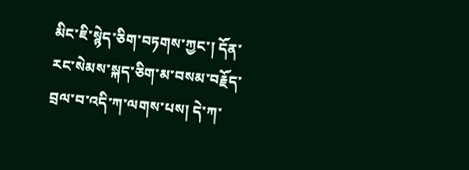མིང་ཇི་སྙེད་ཅིག་བཏགས་ཀྱང་། དོན་རང་སེམས་སྐད་ཅིག་མ་བསམ་བརྗོད་བྲལ་བ་འདི་ཀ་ལགས་པས། དེ་ཀ་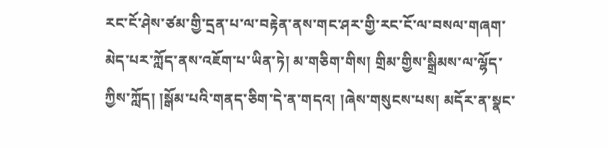རང་ངོ་ཤེས་ཙམ་གྱི་དྲན་པ་ལ་བརྟེན་ནས་གང་ཤར་གྱི་རང་ངོ་ལ་བསལ་གཞག་མེད་པར་ཀློད་ནས་འཇོག་པ་ཡིན་ཏེ། མ་གཅིག་གིས། གྲིམ་གྱིས་སྒྲིམས་ལ་ལྷོད་ཀྱིས་ཀློད། །སྒོམ་པའི་གནད་ཅིག་དེ་ན་གདའ། །ཞེས་གསུངས་པས། མདོར་ན་སྣང་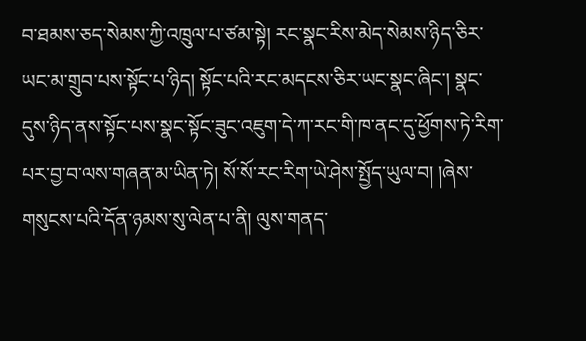བ་ཐམས་ཅད་སེམས་ཀྱི་འཁྲུལ་པ་ཙམ་སྟེ། རང་སྣང་རིས་མེད་སེམས་ཉིད་ཅིར་ཡང་མ་གྲུབ་པས་སྟོང་པ་ཉིད། སྟོང་པའི་རང་མདངས་ཅིར་ཡང་སྣང་ཞིང་། སྣང་དུས་ཉིད་ནས་སྟོང་པས་སྣང་སྟོང་ཟུང་འཇུག་དེ་ཀ་རང་གི་ཁ་ནང་དུ་ཕྱོགས་ཏེ་རིག་པར་བྱ་བ་ལས་གཞན་མ་ཡིན་ཏེ། སོ་སོ་རང་རིག་ཡེ་ཤེས་སྤྱོད་ཡུལ་བ། །ཞེས་གསུངས་པའི་དོན་ཉམས་སུ་ལེན་པ་ནི། ལུས་གནད་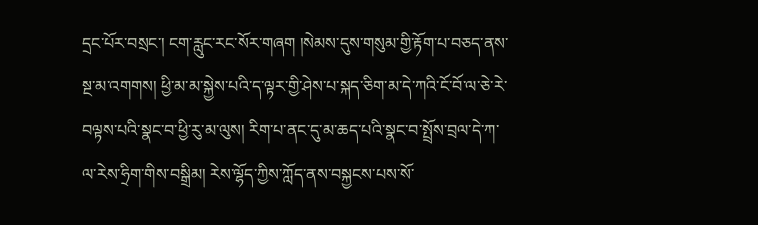དྲང་པོར་བསྲང་། ངག་རླུང་རང་སོར་གཞག །སེམས་དུས་གསུམ་གྱི་རྟོག་པ་བཅད་ནས་སྔ་མ་འགགས། ཕྱི་མ་མ་སྐྱེས་པའི་ད་ལྟར་གྱི་ཤེས་པ་སྐད་ཅིག་མ་དེ་ཀའི་ངོ་བོ་ལ་ཅེ་རེ་བལྟས་པའི་སྣང་བ་ཕྱི་རུ་མ་ལུས། རིག་པ་ནང་དུ་མ་ཆད་པའི་སྣང་བ་སྤྲོས་བྲལ་དེ་ཀ་ལ་རེས་ཧྲིག་གིས་བསྒྲིམ། རེས་ལྷོད་ཀྱིས་ཀློད་ནས་བསྐྱངས་པས་སོ་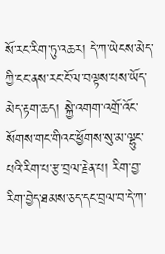སོ་རང་རིག་ཏུ་འཆར། དེ་ཀ་ཡེངས་མེད་ཀྱི་ངང་ནས་རང་ངོ་ལ་བལྟས་པས་ཡོད་མེད་རྟག་ཆད། སྐྱེ་འགག་འགྲོ་འོང་སོགས་གང་གིའང་ཕྱོགས་སུ་མ་ལྷུང་པའི་རིག་པ་རྩ་བྲལ་རྗེན་པ། རིག་བྱ་རིག་བྱེད་ཐམས་ཅད་དང་བྲལ་བ་དེ་ཀ་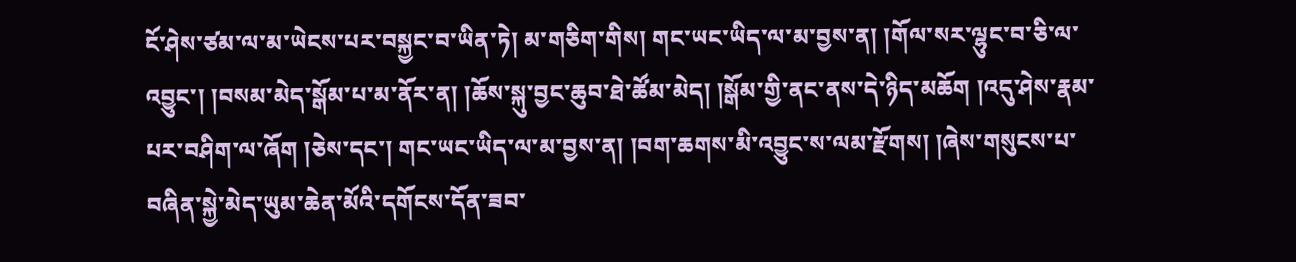ངོ་ཤེས་ཙམ་ལ་མ་ཡེངས་པར་བསྐྱང་བ་ཡིན་ཏེ། མ་གཅིག་གིས། གང་ཡང་ཡིད་ལ་མ་བྱས་ན། །གོལ་སར་ལྷུང་བ་ཅི་ལ་འབྱུང་། །བསམ་མེད་སྒོམ་པ་མ་ནོར་ན། །ཆོས་སྐུ་བྱང་ཆུབ་ཐེ་ཚོམ་མེད། །སྒོམ་གྱི་ནང་ནས་དེ་ཉིད་མཆོག །འདུ་ཤེས་རྣམ་པར་བཤིག་ལ་ཞོག །ཅེས་དང་། གང་ཡང་ཡིད་ལ་མ་བྱས་ན། །བག་ཆགས་མི་འབྱུང་ས་ལམ་རྫོགས། །ཞེས་གསུངས་པ་བཞིན་སྐྱེ་མེད་ཡུམ་ཆེན་མོའི་དགོངས་དོན་ཟབ་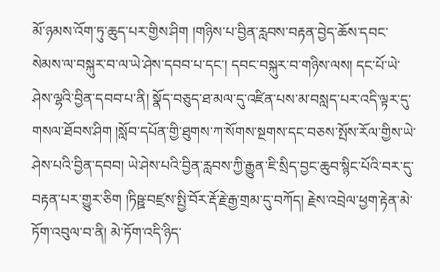མོ་ཉམས་འོག་ཏུ་ཆུད་པར་གྱིས་ཤིག །གཉིས་པ་བྱིན་རླབས་བརྟན་བྱེད་ཆོས་དབང་སེམས་ལ་བསྐུར་བ་ལ་ཡེ་ཤེས་དབབ་པ་དང་། དབང་བསྐུར་བ་གཉིས་ལས། དང་པོ་ཡེ་ཤེས་ལྷའི་བྱིན་དབབ་པ་ནི། སྣོད་བཅུད་ཐ་མལ་དུ་འཛིན་པས་མ་བསླད་པར་འདི་ལྟར་དུ་གསལ་ཐོབས་ཤིག །སློབ་དཔོན་གྱི་ཐུགས་ཀ་སོགས་སྔགས་དང་བཅས་སྤོས་རོལ་གྱིས་ཡེ་ཤེས་པའི་བྱིན་དབབ། ཡེ་ཤེས་པའི་བྱིན་རླབས་ཀྱི་རྒྱུན་ཇི་སྲིད་བྱང་ཆུབ་སྙིང་པོའི་བར་དུ་བརྟན་པར་གྱུར་ཅིག །ཏིཥྛ་བཛྲས་སྤྱི་བོར་རྡོ་རྗེ་རྒྱ་གྲམ་དུ་བཀོད། རྗེས་འབྲེལ་ཕྱག་རྟེན་མེ་ཏོག་འབུལ་བ་ནི། མེ་ཏོག་འདི་ཉིད་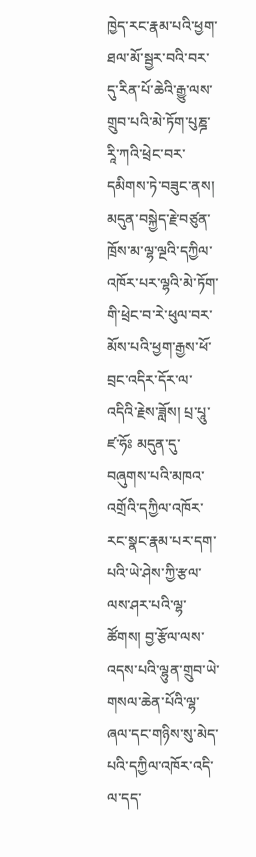ཁྱེད་རང་རྣམ་པའི་ཕྱག་ཐལ་མོ་སྦྱར་བའི་བར་དུ་རིན་པོ་ཆེའི་རྒྱུ་ལས་གྲུབ་པའི་མེ་ཏོག་པུཎྜ་རཱི་ཀའི་ཕྲེང་བར་དམིགས་ཏེ་བཟུང་ནས། མདུན་བསྐྱེད་རྗེ་བཙུན་ཁྲོས་མ་ལྷ་ལྔའི་དཀྱིལ་འཁོར་པར་ལྷའི་མེ་ཏོག་གི་ཕྲེང་བ་རེ་ཕུལ་བར་མོས་པའི་ཕྱག་རྒྱས་ཕོ་བྲང་འདིར་དོར་ལ་འདིའི་རྗེས་ཟློས། པྲ་པཱུ་ཛ་ཧོཿ མདུན་དུ་བཞུགས་པའི་མཁའ་འགྲོའི་དཀྱིལ་འཁོར་རང་སྣང་རྣམ་པར་དག་པའི་ཡེ་ཤེས་ཀྱི་རྩལ་ལས་ཤར་པའི་ལྷ་ཚོགས། བྱ་རྩོལ་ལས་འདས་པའི་ལྷུན་གྲུབ་ཡེ་གསལ་ཆེན་པོའི་ལྷ་ཞལ་དང་གཉིས་སུ་མེད་པའི་དཀྱིལ་འཁོར་འདི་ལ་དད་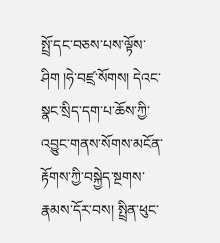སྤྲོ་དང་བཅས་པས་ལྟོས་ཤིག །ཧེ་བཛྲ་སོགས། དེའང་སྣང་སྲིད་དག་པ་ཆོས་ཀྱི་འབྱུང་གནས་སོགས་མངོན་རྟོགས་ཀྱི་བསྐྱེད་སྔགས་རྣམས་དོར་བས། སྤྲིན་ཕུང་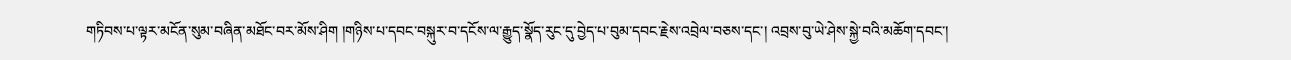གཏིབས་པ་ལྟར་མངོན་སུམ་བཞིན་མཐོང་བར་མོས་ཤིག །གཉིས་པ་དབང་བསྐུར་བ་དངོས་ལ་རྒྱུད་སྣོད་རུང་དུ་བྱེད་པ་བུམ་དབང་རྗེས་འབྲེལ་བཅས་དང་། འབྲས་བུ་ཡེ་ཤེས་སྐྱེ་བའི་མཆོག་དབང་།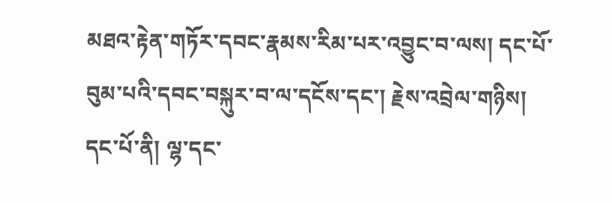མཐའ་རྟེན་གཏོར་དབང་རྣམས་རིམ་པར་འབྱུང་བ་ལས། དང་པོ་བུམ་པའི་དབང་བསྐུར་བ་ལ་དངོས་དང་། རྗེས་འབྲེལ་གཉིས། དང་པོ་ནི། ལྷ་དང་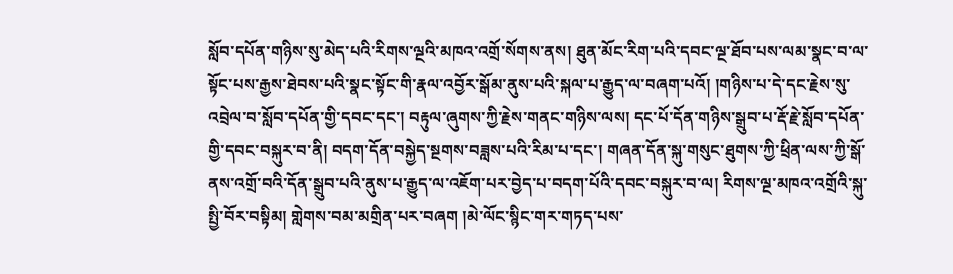སློབ་དཔོན་གཉིས་སུ་མེད་པའི་རིགས་ལྔའི་མཁའ་འགྲོ་སོགས་ནས། ཐུན་མོང་རིག་པའི་དབང་ལྔ་ཐོབ་པས་ལམ་སྣང་བ་ལ་སྟོང་པས་རྒྱས་ཐེབས་པའི་སྣང་སྟོང་གི་རྣལ་འབྱོར་སྒོམ་ནུས་པའི་སྐལ་པ་རྒྱུད་ལ་བཞག་པའོ། །གཉིས་པ་དེ་དང་རྗེས་སུ་འབྲེལ་བ་སློབ་དཔོན་གྱི་དབང་དང་། བརྟུལ་ཞུགས་ཀྱི་རྗེས་གནང་གཉིས་ལས། དང་པོ་དོན་གཉིས་སྒྲུབ་པ་རྡོ་རྗེ་སློབ་དཔོན་གྱི་དབང་བསྐུར་བ་ནི། བདག་དོན་བསྐྱེད་སྔགས་བཟླས་པའི་རིམ་པ་དང་། གཞན་དོན་སྐུ་གསུང་ཐུགས་ཀྱི་ཕྲིན་ལས་ཀྱི་སྒོ་ནས་འགྲོ་བའི་དོན་སྒྲུབ་པའི་ནུས་པ་རྒྱུད་ལ་འཇོག་པར་བྱེད་པ་བདག་པོའི་དབང་བསྐུར་བ་ལ། རིགས་ལྔ་མཁའ་འགྲོའི་སྐུ་སྤྱི་བོར་བསྟིམ། གླེགས་བམ་མགྲིན་པར་བཞག །མེ་ལོང་སྙིང་གར་གཏད་པས་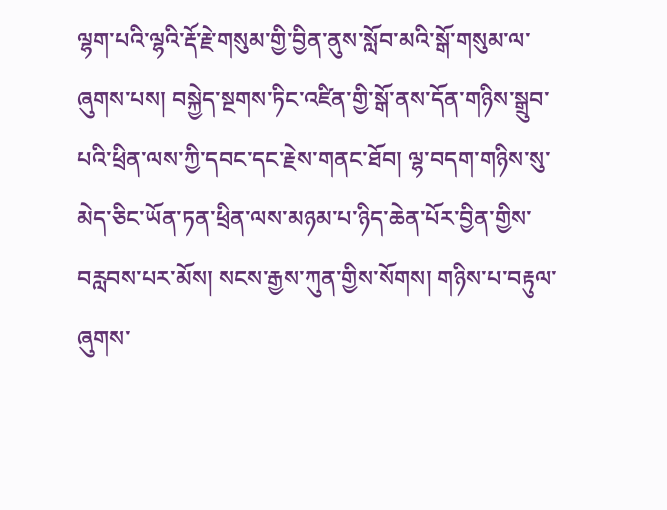ལྷག་པའི་ལྷའི་རྡོ་རྗེ་གསུམ་གྱི་བྱིན་ནུས་སློབ་མའི་སྒོ་གསུམ་ལ་ཞུགས་པས། བསྐྱེད་སྔགས་ཏིང་འཛིན་གྱི་སྒོ་ནས་དོན་གཉིས་སྒྲུབ་པའི་ཕྲིན་ལས་ཀྱི་དབང་དང་རྗེས་གནང་ཐོབ། ལྷ་བདག་གཉིས་སུ་མེད་ཅིང་ཡོན་ཏན་ཕྲིན་ལས་མཉམ་པ་ཉིད་ཆེན་པོར་བྱིན་གྱིས་བརླབས་པར་མོས། སངས་རྒྱས་ཀུན་གྱིས་སོགས། གཉིས་པ་བརྟུལ་ཞུགས་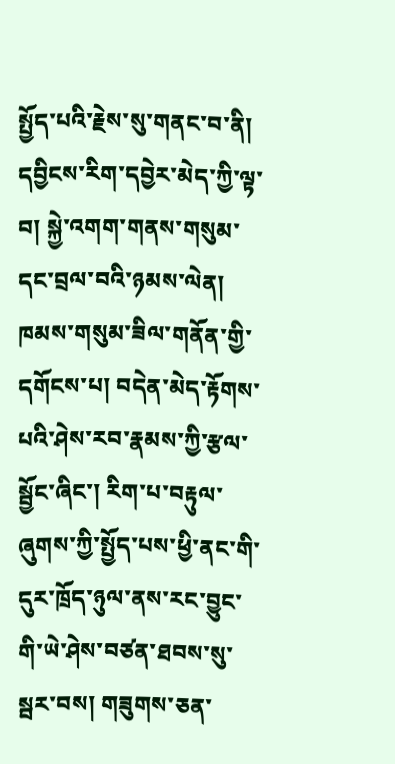སྤྱོད་པའི་རྗེས་སུ་གནང་བ་ནི། དབྱིངས་རིག་དབྱེར་མེད་ཀྱི་ལྟ་བ། སྐྱེ་འགག་གནས་གསུམ་དང་བྲལ་བའི་ཉམས་ལེན། ཁམས་གསུམ་ཟིལ་གནོན་གྱི་དགོངས་པ། བདེན་མེད་རྟོགས་པའི་ཤེས་རབ་རྣམས་ཀྱི་རྩལ་སྦྱོང་ཞིང་། རིག་པ་བརྟུལ་ཞུགས་ཀྱི་སྤྱོད་པས་ཕྱི་ནང་གི་དུར་ཁྲོད་ཉུལ་ནས་རང་བྱུང་གི་ཡེ་ཤེས་བཙན་ཐབས་སུ་སྦར་བས། གཟུགས་ཅན་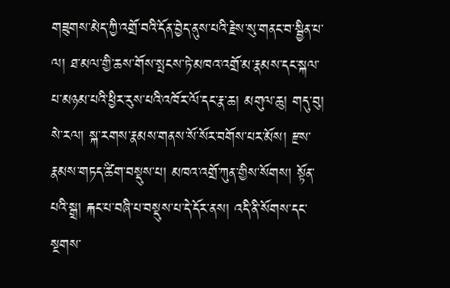གཟུགས་མེད་ཀྱི་འགྲོ་བའི་དོན་བྱེད་ནུས་པའི་རྗེས་སུ་གནང་བ་སྦྱིན་པ་ལ། ཐ་མལ་གྱི་ཆས་གོས་སྤངས་ཏེ་མཁའ་འགྲོ་མ་རྣམས་དང་སྐལ་པ་མཉམ་པའི་ཕྱིར་རུས་པའི་འཁོར་ལོ་དང་རྣ་ཆ། མགུལ་ཆུ། གདུ་བུ། སེ་རལ། སྐ་རགས་རྣམས་གནས་སོ་སོར་བགོས་པར་མོས། རྫས་རྣམས་གཏད་ཚིག་བསྡུས་པ། མཁའ་འགྲོ་ཀུན་གྱིས་སོགས། སྟོན་པའི་སྒྲ། རྐང་པ་བཞི་པ་བསྡུས་པ་དེ་དོར་ནས། འདི་ནི་སོགས་དང་སྔགས་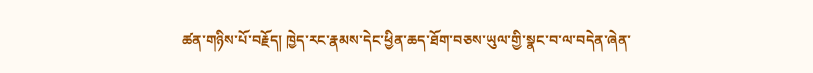ཚན་གཉིས་པོ་བརྗོད། ཁྱེད་རང་རྣམས་དེང་ཕྱིན་ཆད་ཐོག་བཅས་ཡུལ་གྱི་སྣང་བ་ལ་བདེན་ཞེན་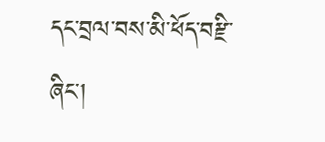དང་བྲལ་བས་མི་ཕོད་བརྫི་ཞིང་།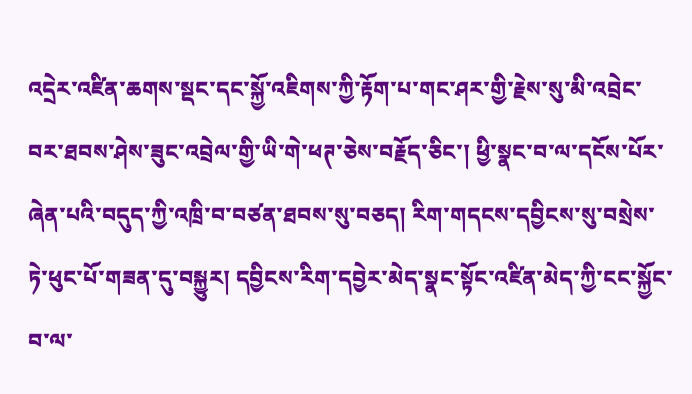འདྲེར་འཛིན་ཆགས་སྡང་དང་སྐྱོ་འཇིགས་ཀྱི་རྟོག་པ་གང་ཤར་གྱི་རྗེས་སུ་མི་འབྲེང་བར་ཐབས་ཤེས་ཟུང་འབྲེལ་གྱི་ཡི་གེ་ཕཊ་ཅེས་བརྗོད་ཅིང་། ཕྱི་སྣང་བ་ལ་དངོས་པོར་ཞེན་པའི་བདུད་ཀྱི་འཁྲི་བ་བཙན་ཐབས་སུ་བཅད། རིག་གདངས་དབྱིངས་སུ་བསྲེས་ཏེ་ཕུང་པོ་གཟན་དུ་བསྐྱུར། དབྱིངས་རིག་དབྱེར་མེད་སྣང་སྟོང་འཛིན་མེད་ཀྱི་ངང་སྐྱོང་བ་ལ་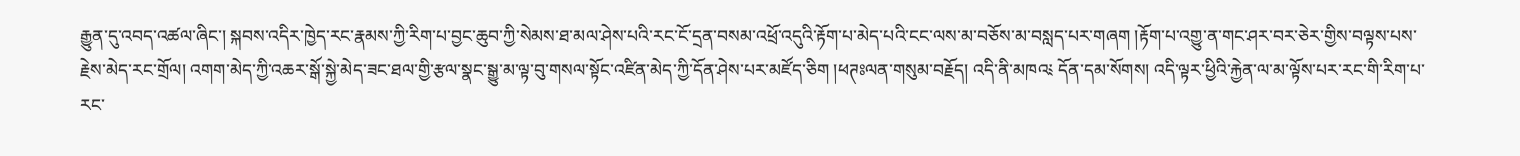རྒྱུན་དུ་འབད་འཚལ་ཞིང་། སྐབས་འདིར་ཁྱེད་རང་རྣམས་ཀྱི་རིག་པ་བྱང་ཆུབ་ཀྱི་སེམས་ཐ་མལ་ཤེས་པའི་རང་ངོ་དྲན་བསམ་འཕྲོ་འདུའི་རྟོག་པ་མེད་པའི་ངང་ལས་མ་བཅོས་མ་བསླད་པར་གཞག །རྟོག་པ་འགྱུ་ན་གང་ཤར་བར་ཅེར་གྱིས་བལྟས་པས་རྗེས་མེད་རང་གྲོལ། འགག་མེད་ཀྱི་འཆར་སྒོ་སྐྱེ་མེད་ཟང་ཐལ་གྱི་རྩལ་སྣང་སྒྱུ་མ་ལྟ་བུ་གསལ་སྟོང་འཛིན་མེད་ཀྱི་དོན་ཤེས་པར་མཛོད་ཅིག །ཕཊཿལན་གསུམ་བརྗོད། འདི་ནི་མཁའ༴ དོན་དམ་སོགས། འདི་ལྟར་ཕྱིའི་རྐྱེན་ལ་མ་ལྟོས་པར་རང་གི་རིག་པ་རང་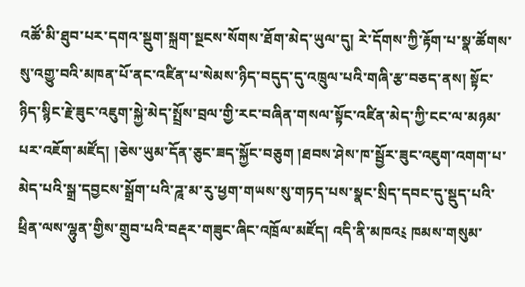འཚོ་མི་ཐུབ་པར་དགའ་སྡུག་སྐྲག་སྔངས་སོགས་ཐོག་མེད་ཡུལ་དུ། རེ་དོགས་ཀྱི་རྟོག་པ་སྣ་ཚོགས་སུ་འགྱུ་བའི་མཁན་པོ་ནང་འཛིན་པ་སེམས་ཉིད་བདུད་དུ་འཁྲུལ་པའི་གཞི་རྩ་བཅད་ནས། སྟོང་ཉིད་སྙིང་རྗེ་ཟུང་འཇུག་སྐྱེ་མེད་སྤྲོས་བྲལ་གྱི་རང་བཞིན་གསལ་སྟོང་འཛིན་མེད་ཀྱི་ངང་ལ་མཉམ་པར་འཇོག་མཛོད། །ཅེས་ཡུམ་དོན་ཅུང་ཟད་སྐྱོང་བཅུག །ཐབས་ཤེས་ཁ་སྦྱོར་ཟུང་འཇུག་འགག་པ་མེད་པའི་སྒྲ་དབྱངས་སྒྲོག་པའི་ཌཱ་མ་རུ་ཕྱག་གཡས་སུ་གཏད་པས་སྣང་སྲིད་དབང་དུ་སྡུད་པའི་ཕྲིན་ལས་ལྷུན་གྱིས་གྲུབ་པའི་བརྡར་གཟུང་ཞིང་འཁྲོལ་མཛོད། འདི་ནི་མཁའ༴ ཁམས་གསུམ་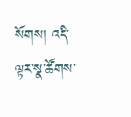སོགས། འདི་ལྟར་སྣ་ཚོགས་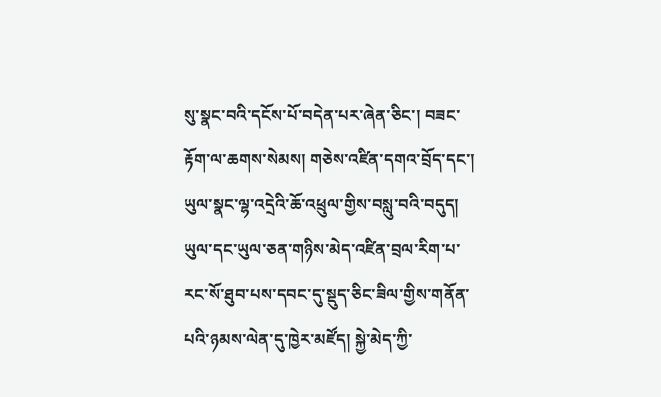སུ་སྣང་བའི་དངོས་པོ་བདེན་པར་ཞེན་ཅིང་། བཟང་རྟོག་ལ་ཆགས་སེམས། གཅེས་འཛིན་དགའ་བྲོད་དང་། ཡུལ་སྣང་ལྷ་འདྲེའི་ཆོ་འཕྲུལ་གྱིས་བསླུ་བའི་བདུད། ཡུལ་དང་ཡུལ་ཅན་གཉིས་མེད་འཛིན་བྲལ་རིག་པ་རང་སོ་ཐུབ་པས་དབང་དུ་སྡུད་ཅིང་ཟིལ་གྱིས་གནོན་པའི་ཉམས་ལེན་དུ་ཁྱེར་མཛོད། སྐྱེ་མེད་ཀྱི་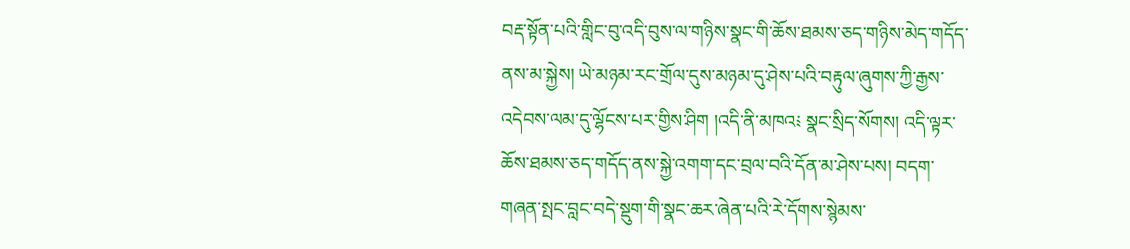བརྡ་སྟོན་པའི་གླིང་བུ་འདི་བུས་ལ་གཉིས་སྣང་གི་ཆོས་ཐམས་ཅད་གཉིས་མེད་གདོད་ནས་མ་སྐྱེས། ཡེ་མཉམ་རང་གྲོལ་དུས་མཉམ་དུ་ཤེས་པའི་བརྟུལ་ཞུགས་ཀྱི་རྒྱས་འདེབས་ལམ་དུ་ལྷོངས་པར་གྱིས་ཤིག །འདི་ནི་མཁའ༴ སྣང་སྲིད་སོགས། འདི་ལྟར་ཆོས་ཐམས་ཅད་གདོད་ནས་སྐྱེ་འགག་དང་བྲལ་བའི་དོན་མ་ཤེས་པས། བདག་གཞན་སྤང་བླང་བདེ་སྡུག་གི་སྣང་ཆར་ཞེན་པའི་རེ་དོགས་སྙེམས་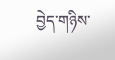བྱེད་གཉིས་